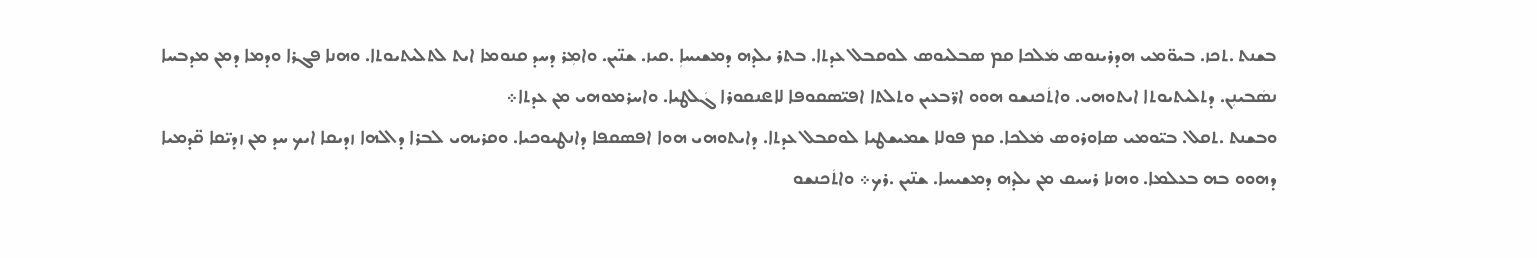ܒܫܢܬ .ܬܟܙ. ܒܝܘ̈ܡܝ ܗܕܪܝܢܘܣ ܡܿܠܟܐ ܩܡ ܣܒܠܝܘܣ ܠܘܩܒܠ ܥܕܬܐ. ܒܬܪ ܝܠܕܗ ܕܡܫܝܚܐܼ .ܩܝܙ. ܫܢ̈ܝܢ. ܘܐܡܼܪ ܕܚܕ ܩܢܘܡܐ ܐܝܬ ܠܬܠܝܬܝܘܬܐ. ܘܗܢܐ ܦܓܪܐ ܘܕܡܐ ܕܡܢ ܡܕܒܚܐ ܢܣܿܒܝܢܼܢ. ܕܬܠܝܬܝܘܬܐ ܐܝܬܘܗܝ. ܘܐܬܿܟܢܫܘ ܗܘܘ ܐܪ̈ܒܥܝܢ ܘܬܠܬܐ ܐܦܝ̈ܣܩܘܦܐ ܠܐܧܢܩܘܪܐ ܓܿܠܛܝܐ. ܘܐܚܪܡܘܗܝ ܡܢ ܥܕܬܐ܀
ܘܒܫܢܬ .ܬܩܠ. ܒܝ̈ܘܡܝ ܣܐܘܪܘܣ ܡܿܠܟܐ. ܩܡ ܦܘܠܐ ܫܡܝܫܛܝܐ ܠܘܩܒܠ ܥܕܬܐ. ܕܐܝܬܘܗܝ ܗܘܐ ܐܦܣܩܦܐ ܕܐܢܛܝܘܟܝܐ. ܘܩܪܝܗܝ ܠܒܪܐ ܕܐܠܗܐ ܙܕܝܩܐ ܐܝܟ ܚܕ ܡܢ ܙܕܝ̈ܩܐ ܩ̈ܕܡܝܐ ܕܗܘܘ ܒܗ ܒܥܠܡܐ. ܘܗܢܐ ܪܚܝܩ ܡܢ ܝܠܕܗ ܕܡܫܝܚܐ. ܫܢ̈ܝܢ .ܪܟ܀ ܘܐܬܿܟܢܫܘ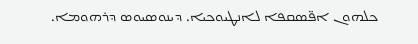ܟܠܗܘܢ ܐܦ̈ܣܩܦܐ ܠܐܢܛܝܘܟܝܐ. ܕܝܢܘܣܝܘܣ ܕܪܗܘܡܐ.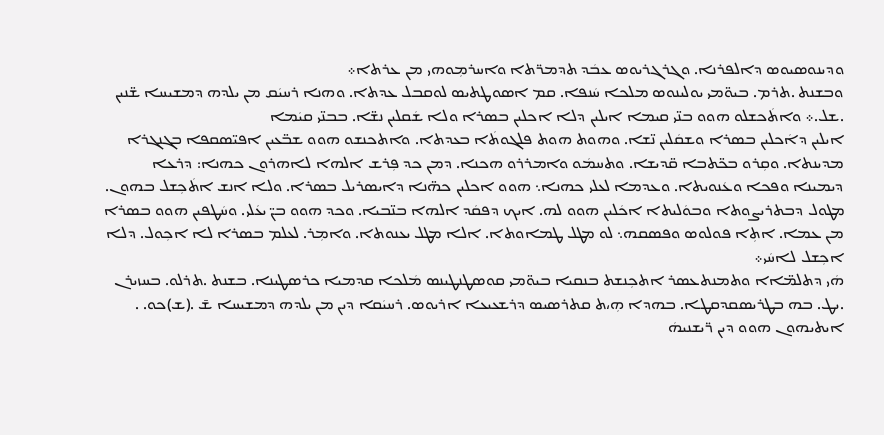ܘܕܝܢܘܣܝܘܣ ܕܐܠܦܪܢܐ. ܘܓܪܓܪܝܘܣ ܥܒܿܕ ܬܕܡܪ̈ܬܐ ܘܐܚܪܡܼܘܗܝ ܡܢ ܥܪܬܐ܀
ܘܒܫܢܬ .ܬܪܡ. ܒܝܘ̈ܡܝ ܝܘܠܝܢܘܣ ܡܠܟܐ ܚܿܢܦܐ. ܩܡ ܐܣܘܛܬܝܣ ܠܘܩܒܠ ܥܕܬܐ. ܘܗܢܐ ܪܚܝܿܩ ܡܢ ܝܠܕܗ ܕܡܫܝܚܐ ܫ̈ܢܝܢ .ܫܠ.܀ ܘܐܬܿܟܫܠܘ ܗܘܘ ܒܢ̈ܝ ܩܝܡܐ ܐܝܠܝܢ ܕܠܐ ܐܟܠܝܢ ܒܣܪܐ ܘܠܐ ܫܿܩܠܝܢ ܢܫ̈ܐ. ܒܒܢ̈ܝ ܩܝܿܡܐ
ܐܝܠܝܢ ܕܐܿܟܠܝܢ ܒܣܪܐ ܘܫܩܿܠܝܢ ܢ̈ܫܐ. ܘܗܘܬ ܗܘܬ ܦܠܓܘܬܿܐ ܒܥܕܬܐ. ܘܐܬܟܢܫܘ ܗܘܘ ܫܒ̈ܥܝܢ ܐܦܝ̈ܣܩܦܐ ܒܓܢܓܪܐ ܡܕܝܢܬܐ. ܘܩܼܪܘ ܒܟ̈ܬܒܐ ܩ̈ܕܝܫܐ. ܘܬܚܡܿܘ ܘܐܡܪܪܘ ܗܟܢܐ. ܕܡܢ ܟܕ ܦܼܪܫ ܐܠܗܐ ܠܐܗܪܘܢ ܟܗܢܐ: ܕܪܥܐ ܕܝܡܝܢܐ ܘܦܟܐ ܘܥܿܢܘܝܬܐ. ܘܥܕܡܐ ܠܥܠܝ ܟܗܢܐ܆ ܗܘܘ ܐܟܠܝܢ ܟܗ̈ܢܐ ܕܐܝܣܪܝܠ ܒܣܪܐ. ܘܠܐ ܐܢܫ ܐܬܿܟܼܫܠ ܒܗܘܢ. ܡܛܘܠ ܕܒܬܪܝܨܘܬܐ ܘܒܘܿܠܝܬܐ ܐܟܿܠܝܢ ܗܘܘ ܠܗ. ܐܝܟ ܕܦܩܿܕ ܐܠܗܐ ܒܢ̈ܒܝܐ. ܘܟܕ ܗܘܘ ܒܢ̈ ܝܥܿܠܝ. ܘܚܿܛܦܝܢ ܗܘܘ ܒܣܪܐ ܡܢ ܥܡܐ. ܐܬܼܐ ܦܘܠܘܣ ܘܦܣܩܗ܆ ܠܘ ܡܛܠ ܛܡܐܘܬܐ. ܐܠܐ ܡܛܠ ܝܥܢܘܬܐ. ܘܐܡܼܪ. ܠܥܠܡ ܒܣܪܐ ܠܐ ܐܟܼܘܠ. ܕܠܐ ܐܟܼܫܠ ܠܐܚܿܝ܀
ܗܿܝ ܕܬܠܡ̈ܐܐ ܘܬܡܢܬܥܣܪ ܐܬܟܼܢܫܬ ܒܢܩܝܐ ܒܝܘ̈ܡܝ ܩܘܣܛܢܛܝܢܣ ܡܿܠܟܐ ܩܕܡܝܐ ܟܪܣܛܝܢܐ. ܒܫܢܬ .ܬܪܠܘ. ܒܚܙܝܪܢ .ܝܛ. ܒܗ ܒܛܪܝܣܩܕܩܛܐ. ܒܗܕܐ ܗܼ،ܬ ܩܬܪܣܝܣ ܕܪܫܥܝܥܐ ܐܪܝܘܣ. ܪܚܝܿܩܐ ܕܝܢ ܡܢ ܝܠܕܗ ܕܡܫܝܚܐ ܫ̄ .(ܫ)ܟܘ. . ܐܝܬܝܗܘܢ ܗܘܘ ܕܝܢ ܪ̈ܝܫܢܝܗܿ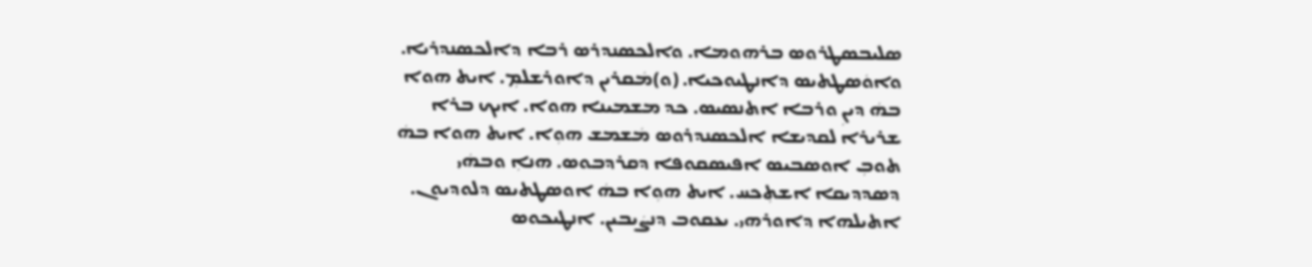ܣܠܝܒܣܛܪܘܣ ܒܪܗܘܡܐ. ܘܐܠܟܣܢܕܪܣ ܪܒܐ ܕܐܠܟܣܢܕܪܝܐ. ܘܐܘܿܣܛܬܝܣ ܕܐܢܛܝܘܟܝܐ. (ܘ)ܡܿܩܪܝܢ ܕܐܘܪܫܠܡܼ. ܐܝܬ ܗܘܐ ܒܗܿ ܕܝܢܼ ܘܪܒܐ ܐܬܢܣܝܣ. ܟܕ ܡܫܡܝܢܐ ܗܘܐ. ܐܝܟ ܒܪܐ ܫܪܝܪܐ ܠܩܕܝܫܐ ܐܠܟܣܢܕܪܘܣ ܡܿܫܡܫ ܗܘܼܐ. ܐܝܬ ܗܘܐ ܒܗܿ ܬܘܒܼ ܐܘܣܒܝܣ ܐܦܝܣܩܘܦܐ ܕܩܪܕܒܘܣ. ܗܢܐܼ ܘܒܗܿܝ ܕܣܕܕܝܩܐ ܐܫܬܼܟܚ. ܐܝܬ ܗܘܼܐ ܒܗܿ ܐܘܣܛܬܝܣ ܕܠܘܕܝܘܢ. ܐܬܝܠܗܐ ܕܐܘܪܗܝ. ܝܥܩܘܒ ܕܢܨܿܝܒܝܢ. ܐܢܛܝܟܘܣ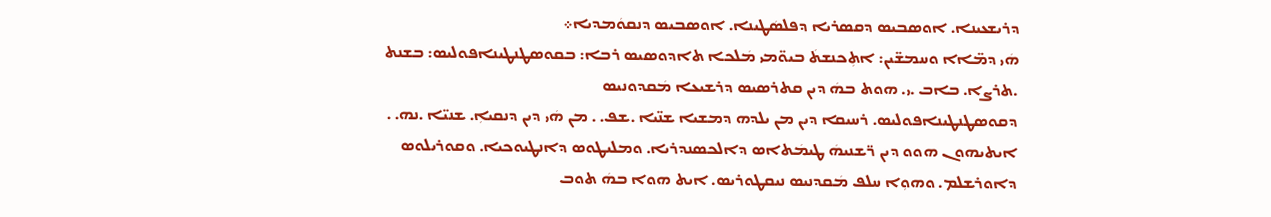ܕܪܝܫܥܝܢܐ. ܐܘܣܒܝܣ ܕܩܣܪܝܐ ܕܦܠܣܿܛܝܢܐ. ܐܘܣܒܝܣ ܕܢܩܘܿܡܕܝܐ܀
ܗܿܝ ܕܡ̈ܐܐ ܘܚܡܫ̈ܝܢ: ܐܬܼܟܢܫܬܿ ܒܝܘ̈ܡܝ ܡܿܠܟܐ ܬܐܕܘܣܝܣ ܪܒܐ: ܒܩܘܣܛܢܛܝܢܐܦܘܠܝܣ: ܒܫܢܬ .ܬܪܨܐ. ܒܐܒ .ܝ. ܗܘܬ ܒܗܿ ܕܝܢ ܩܬܪܣܝܣ ܕܪܫܝܥܐ ܡܿܩܕܘܢܝܣ
ܕܩܘܣܛܢܛܝܢܐܦܘܠܝܣ. ܪܚܝܩܐ ܕܝܢ ܡܢ ܝܠܕܗ ܕܡܫܝܐ ܫܢ̈ܝܐ .ܫܦ. . ܡܢ ܗܿܝ ܕܝܢ ܕܢܩܝܐܼ. ܫܢܝ̈ܐ .ܢܗ. . ܐܝܬܝܗܘܢ ܗܘܘ ܕܝܢ ܪ̈ܫܢܝܗܿ ܛܝܡܿܬܐܣ ܕܐܠܟܣܢܕܪܝܐ. ܘܡܠܝܛܘܣ ܕܐܢܛܝܘܟܝܐ. ܘܩܘܪܝܠܘܣ ܕܐܘܪܫܠܡ. ܘܗܘܼܐ ܚܠܦ ܡܿܩܕܢܝܣ ܢܝܩܛܘܪܝܣ. ܐܝܬ ܗܘܐ ܒܗܿ ܬܘܒ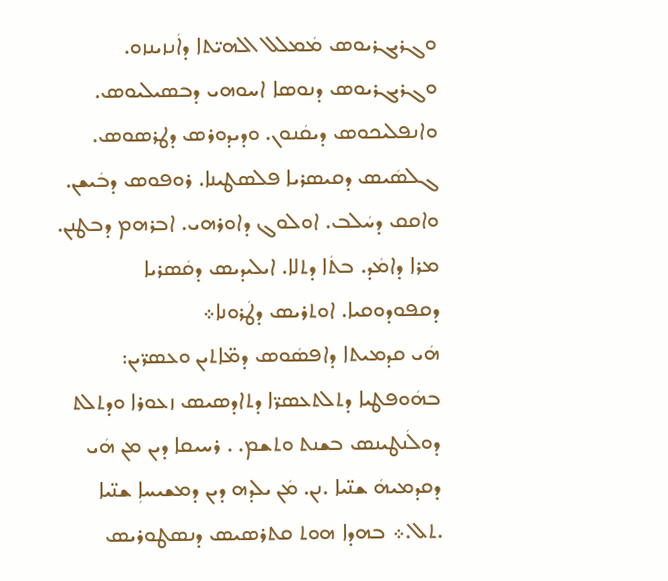ܘܓܪܝܓܪܝܘܣ ܡܿܡܠܠ ܐܠܗܝ̈ܬܐ ܕܐܿܢܙܝܢܙܘ. ܘܓܪܝܓܪܝܘܣ ܕܢܘܣܐ ܐܚܘܗܝ ܕܒܣܝܠܝܘܣ. ܘܐܢܦܠܝܟܘܣ ܕܝܩܿܢܘܢ. ܘܕܝܕܘܪܣ ܕܛܪܣܘܣ. ܓܠܣܿܝܣ ܕܩܝܣܪܝܐ ܦܠܣܛܝܢܐ. ܪܘܦܘܣ ܕܒܿܝܫܢ. ܘܐܩܩ ܕܚܿܠܒ. ܐܘܠܘܓ ܕܐܘܪܗܝ. ܐܒܪܗܡ ܕܒܛܢܢ. ܡܪܐ ܕܐܡܿܕ. ܒܬܿܐ ܕܬܠܐ. ܐܝܠܝܕܝܣ ܕܩܿܣܪܝܐ ܕܩܦܘܕܘܩܝܐ. ܐܘܬܪܝܣ ܕܛܿܪܘܢܐ܀
ܗܿܝ ܩܕܡܝܬܐ ܕܐܦܣܿܘܣ ܕܡ̈ܐܬܝܢ ܘܥܣܪ̈ܝܢ: ܒܗܿܘܦܛܝܐ ܕܬܠܬܥܣܪ̈ܐ ܕܬܐܕܣܝܣ ܙܥܘܪܐ ܘܕܬܠܬ ܕܘܠܿܢܛܝܢܣ ܒܫܢܬ ܘܬܫܡ. . ܪܚܝܩܐ ܕܝܢ ܡܢ ܗܿܝ ܕܩܕܡܝܗܿ ܫܢ̈ܝܐ .ܢܢ. ܡܿܢ ܝܠܕܗ ܕܝܢ ܕܡܫܝܚܐܼ ܫܢ̈ܝܐ .ܬܠ.܀ ܒܗܕܐ ܗܘܬ ܩܬܪܣܝܣ ܕܢܣܛܘܪܝܣ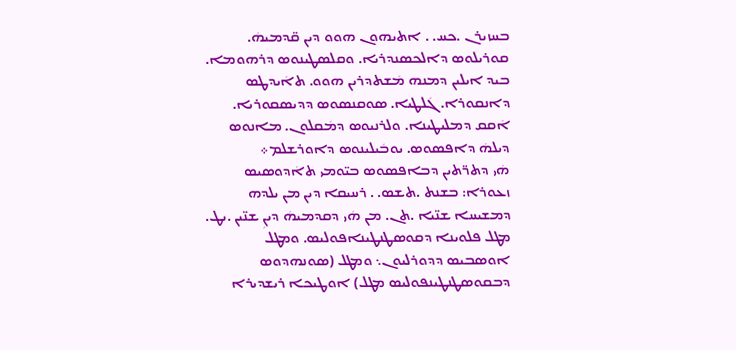ܒܚܙܝܪܢ .ܟܚ. . ܐܬܝܗܘܢ ܗܘܘ ܕܝܢ ܩ̈ܕܡܝܗܿ. ܩܘܪܝܠܘܣ ܕܐܠܟܣܢܕܪܝܐ. ܘܩܠܣܛܝܢܘܣ ܕܪܗܘܡܐ. ܒܝܕ ܐܝܠܝܢ ܕܡܢܗ ܡܿܫܬܕܪܝܢ ܗܘܘ. ܬܐܿܝܕܛܣ ܕܐܢܩܘܪܐ. ܓܿܠܛܝܐ. ܣܘܩܢܣܘܣ ܕܕܝܣܩܘܪܝܐ. ܐܿܩܩ ܕܡܠܝܛܝܢܐ. ܘܠܪܢܝܘܣ ܕܡܿܩܠܘܢ. ܡܐܢܘܣ ܕܝܠܗܿ ܕܐܦܣܘܣ. ܝܘܒܿܝܠܝܢܘܣ ܕܐܘܪܫܠܡ܀
ܗܿܝ ܕܬܪ̈ܬܝܢ ܕܒܐܦܣܘܣ ܒܝ̈ܘܡܝ ܬܐܿܕܘܣܝܣ ܙܥܘܪܐ: ܒܫܢܬ .ܬܫܣ. . ܪܚܝܩܐ ܕܝܢ ܡܢ ܝܠܕܗ ܕܡܫܝܚܐ ܫܢ̈ܝܐ .ܬܢ. ܡܢ ܗܿܝ ܕܩܕܡܝܗܿ ܕܝܢܼ ܫܢ̈ܝܢ .ܝܛ. ܡܛܠ ܦܠܘܝܢܐ ܕܩܘܣܛܢܛܝܢܐܦܘܠܝܣ. ܘܡܛܠ ܐܘܣܒܝܣ ܕܕܘܪܠܝܘܢ܆ ܘܡܛܠ (ܣܘܢܗܕܘܣ ܕܒܩܘܣܛܢܛܝܢܦܘܠܝܣ ܡܛܠ) ܐܘܛܝܟܐ ܪܝܫܕܝܪܐ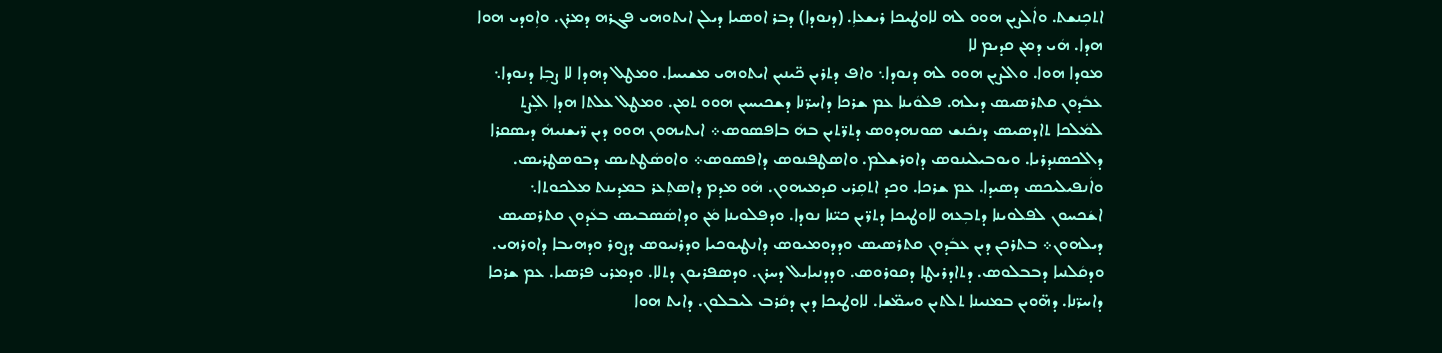ܐܬܟܼܢܫܬ. ܘܐܿܠܨܝܢ ܗܘܘ ܠܗ ܠܐܘܛܝܟܐ ܪܝܫܥܐܼ. (ܕܢܘܕܐ) ܕܒܪ ܐܘܣܝܐ ܕܝܠܢ ܐܝܬܘܗܝ ܦܓܪܗ ܕܡܪܢ. ܘܐܼܘܕܝ ܗܘܐ ܗܕܐ. ܗܿܝ ܕܡܢ ܩܕܝܡ ܠܐ
ܡܘܕܐ ܗܘܐ. ܘܐܠܨܝܢ ܗܘܘ ܠܗ ܕܢܘܕܐ܆ ܘܐܦ ܕܬܪܝܢ ܟ̈ܝܢܝܢ ܐܝܬܘܗܝ ܡܫܝܚܐ. ܘܡܛܠ ܕܗܕܐ ܠܐ ܨܒܼܐ ܕܢܘܕܐ܆ ܥܒܿܕܘܢ ܩܬܪܣܝܣ ܕܝܠܗ. ܦܠܘܿܝܢܐ ܥܡ ܫܪܟܐ ܕܐܚܪ̈ܢܐ ܕܫܟܝܚܝܢ ܗܘܘ ܬܡܢ. ܘܡܛܠ ܥܠܬܐ ܗܕܐ ܐܠܼܨܬ ܠܡܿܠܟܐ ܬܐܕܣܝܣ ܕܢܟܿܢܫ ܣܘܢܗܕܘܣ ܕܬܪ̈ܬܝܢ ܒܗܿ ܒܐܦܣܘܣ܀ ܐܝܬܝܗܘܢ ܗܘܘ ܕܝܢ ܪ̈ܝܫܢܝܗܿ ܕܝܣܩܪܐ ܕܐܠܟܣܢܕܪܝܐ. ܘܝܘܒܝܠܝܢܘܣ ܕܐܘܪܫܠܡ. ܘܐܣܛܦܢܘܣ ܕܐܦܣܘܣ܀ ܘܐܘܣܿܛܬܝܣ ܕܒܘܣܛܪܝܣ. ܘܐܿܢܦܝܠܝܟܣ ܕܣܝܕܐ. ܥܡ ܫܪܟܐ. ܘܟܕ ܐܬܩܼܪܝ ܩܕܡܝܗܘܢ. ܗܿܘ ܡܕܡ ܕܐܣܬܼܥܪ ܒܡܕܝܢܬ ܡܠܟܘܬܐ܆ ܐܫܿܟܚܘܢ ܠܦܠܘܝܢܐ ܕܬܒܼܥܗ ܠܐܘܛܝܟܐ ܕܬܪ̈ܝܢ ܟܝ̈ܢܐ ܢܘܕܐ. ܘܕܦܠܘܝܢܐ ܡܿܢ ܘܕܐܣܿܣܒܝܣ ܒܥܿܕܘܢ ܩܬܪܣܝܣ ܕܝܠܗܘܢ܀ ܒܬܪܟܢ ܕܝܢ ܥܒܿܕܘܢ ܩܬܪܣܝܣ ܘܕܕܘܡܝܘܣ ܕܐܢܛܝܘܟܝܐ ܘܕܪܢܝܘܣ ܕܨܘܪ ܘܕܗܝܒܐ ܕܐܘܪܗܝ. ܘܕܩܿܠܢܝܐ ܕܒܒܠܘܣ. ܕܬܐܕܪܝܛܐ ܕܩܘܪܘܣ. ܘܕܕܢܝܐܝܠ ܕܚܪܢ. ܘܕܣܦܪܝܘܢ ܕܬܠܐ. ܘܕܡܪܝ ܦܪܣܝܐ. ܥܡ ܫܪܟܐ ܕܐܚܪ̈ܢܐ. ܕܗ̈ܘܝܢ ܒܡܢܝܢܐ ܬܠܬܝܢ ܘܚܡ̈ܫܐ. ܠܐܘܛܝܟܐ ܕܝܢ ܕܩܿܪܒ ܠܝܒܠܘܢ. ܕܐܝܬ ܗܘܐ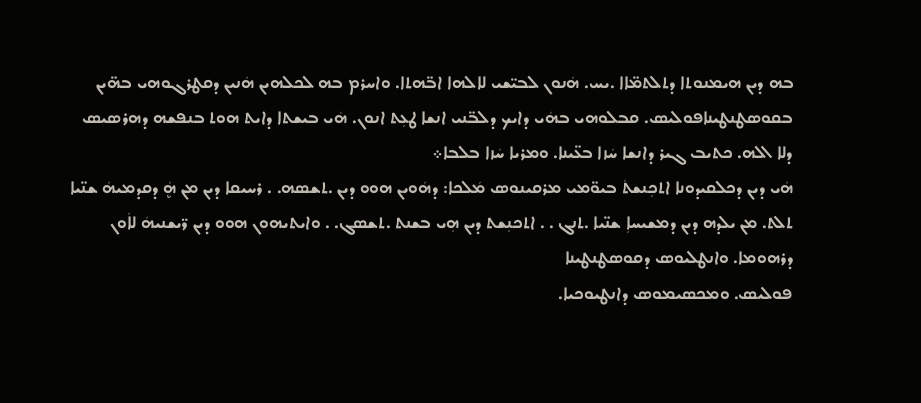ܒܗ ܕܝܢ ܗܝܡܢܘܬܐ ܕܬܠܬܡ̈ܐܐ .ܝܚ. ܗܿܢܘܢ ܠܒܝ̈ܫܝ ܠܐܠܗܐ ܐܒ̈ܗܬܐ. ܘܐܚܪܡ ܒܗ ܠܟܠܗܝܢ ܗܿܢܝܢ ܕܩܛܪܓܘܗܝ ܒܗ̈ܝܢ ܒܩܘܣܛܢܛܝܢܐܦܘܠܝܣ. ܩܒܠܘܗܝ ܒܗܿܝ ܕܐܝܟ ܕܠܒ̈ܢܝ ܐܢܫܐ ܛܥܼܬ ܐܢܘܢ. ܗܿܝ ܒܝܫܬܐ ܕܐܝܬ ܗܘܬ ܒܢܦܫܗ ܕܗܪܣܝܣ ܕܠܐ ܐܠܗ. ܟܬܝܒ ܓܝܪ ܕܐܢܫܐ ܚܿܙܐ ܒܥ̈ܝܢܐ. ܘܡܪܝܐ ܚܿܙܐ ܒܠܒܐ܀
ܗܿܝ ܕܝܢ ܕܟܠܩܝܕܘܢܐ ܐܬܟܼܢܫܬܿ ܒܝܘ̈ܡܝ ܡܪܩܝܢܘܣ ܡܿܠܟܐ: ܕܗܿܘܝܢ ܗܘܘ ܕܝܢ .ܬܫܣܗ. . ܪܚܝܩܐ ܕܝܢ ܡܢ ܗܷܿ ܕܩܕܡܝܗܿ ܫܢ̈ܝܐ ܬܠܬ. ܡܢ ܝܠܕܗ ܕܝܢ ܕܡܫܝܚܐܼ ܫܢ̈ܝܐ .ܬܢܓ . . ܐܬܟܢܼܫܬ ܕܝܢ ܗܼܝ ܒܫܢܬ .ܬܫܣܓ. . ܘܐܝܬܝܗܘܢ ܗܘܘ ܕܝܢ ܪ̈ܝܫܢܝܗܿ ܠܐܿܘܢ ܕܪܗܘܡܐ. ܘܐܢܛܠܝܘܣ ܕܩܘܣܛܢܛܝܢܐ
ܦܘܠܝܣ. ܘܡܟܣܝܡܘܣ ܕܐܢܛܝܘܟܝܐ.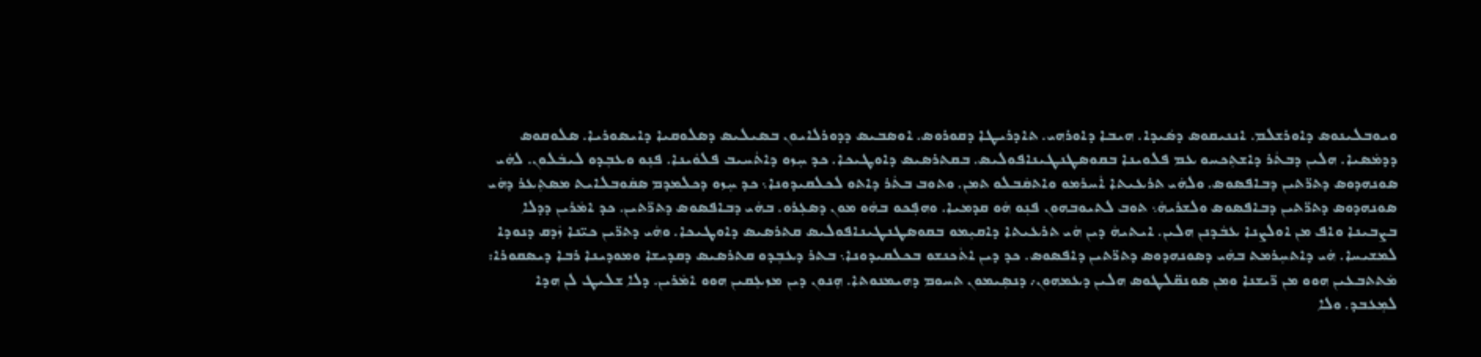ܘܝܘܒܠܝܢܘܣ ܕܐܘܪܫܠܡ. ܐܢܢܝܩܘܣ ܕܣܿܝܕܐ. ܗܝܒܐ ܕܐܘܪܗܝ. ܬܐܕܪܝܛܐ ܕܩܘܪܘܣ. ܐܘܣܒܝܣ ܕܕܘܪܠܐܝܘܢ ܒܣܝܠܝܣ ܕܣܠܘܩܝܐ ܕܐܝܣܘܪܝܐ. ܣܠܘܩܘܣ ܕܕܡܿܣܝܐ. ܗܠܝܢ ܕܒܬܿܪ ܕܐܫܬܼܟܚܘ ܥܡ ܦܠܘܝܢܐ ܒܩܘܣܛܢܛܝܢܐܦܘܠܝܣ. ܒܩܬܪܣܝܣ ܕܐܘܛܝܟܐ. ܟܕ ܚܼܙܘ ܕܐܬܿܚܝܒ ܦܠܘܿܝܢܐ. ܦܢܼܘ ܘܥܒܼܕܘ ܠܝܒܿܠܘܢ. ܠܗܿܝ ܣܘܢܗܕܘܣ ܕܬܪ̈ܬܝܢ ܕܒܐܦܣܘܣ. ܘܠܗܿܝ ܬܪܥܝܬܐ ܐܿܚܪܡܘ ܘܐܬܩܿܒܠܘ ܬܡܢ. ܘܬܘܒ ܒܬܿܪ ܕܐܬܘ ܠܟܠܩܝܕܘܢܐ܆ ܟܕ ܚܼܙܘ ܕܟܠܡܕܡ ܣܩܿܘܒܠܐܝܬ ܡܣܬܼܥܪ ܕܗܿܝ ܣܘܢܗܕܘܣ ܕܬܪ̈ܬܝܢ ܕܒܐܦܣܘܣ ܘܠܫܪܝܗܿ܆ ܬܘܒ ܠܬܝܘܒܗܘܢ ܦܢܼܘ ܗܿܘ ܩܕܡܝܐ. ܘܗܦܼܟܘ ܒܗܿܘ ܡܘܢ ܕܣܥܼܪܘ. ܒܗܿܝ ܕܒܐܦܣܘܣ ܕܬܪ̈ܬܝܢ. ܟܕ ܐܡܿܪܝܢ ܕܕܠܐ ܒܨܒܝܢܐ ܘܐܦ ܡܢ ܐܘܠܨܢܐ ܥܒܿܕܢܢ ܗܠܝܢ. ܐܝܬܝܗܿ ܕܝܢ ܗܿܝ ܬܪܥܝܬܐ ܕܐܩܝܼܡܘ ܒܩܘܣܛܢܛܝܢܐܦܘܠܝܣ ܩܬܪܣܝܣ ܕܐܘܛܝܟܐ. ܘܗܿܝ ܕܬܪ̈ܝܢ ܟܝ̈ܢܐ ܙܿܕܩ ܕܢܘܕܐ ܠܡܫܝܚܐ. ܗܿܝ ܕܐܬܚܼܪܡܬ ܒܗܿܝ ܕܣܘܢܗܕܘܣ ܕܬܪ̈ܬܝܢ ܕܐܦܣܘܣ. ܟܕ ܕܝܢ ܐܬܿܟܢܫܘ ܒܟܠܩܝܕܘܢܐ܆ ܒܬܪ ܕܥܒܼܕܘ ܩܬܪܣܝܣ ܕܩܕܝܫܐ ܘܡܘܕܝܢܐ ܪܒܐ ܕܝܣܩܘܪܐ: ܡܿܬܬܒܥܝܢ ܗܘܘ ܡܢ ܪ̈ܝܫܢܐ ܘܡܢ ܣܘܢܩ̈ܠܛܘܣ ܗܠܝܢ ܕܥܡܗܘܢ܇ ܕܢܣܼܝܡܘܢ ܬܚܘܡ ܕܗܝܡܢܘܬܐ. ܗܼܢܘܢ ܕܝܢ ܡܙܥܼܩܝܢ ܗܘܘ ܐܡܿܪܝܢ. ܕܠܐ ܫܠܝܛ ܠܢ ܗܕܐ ܠܡܼܥܒܕ. ܘܠܐ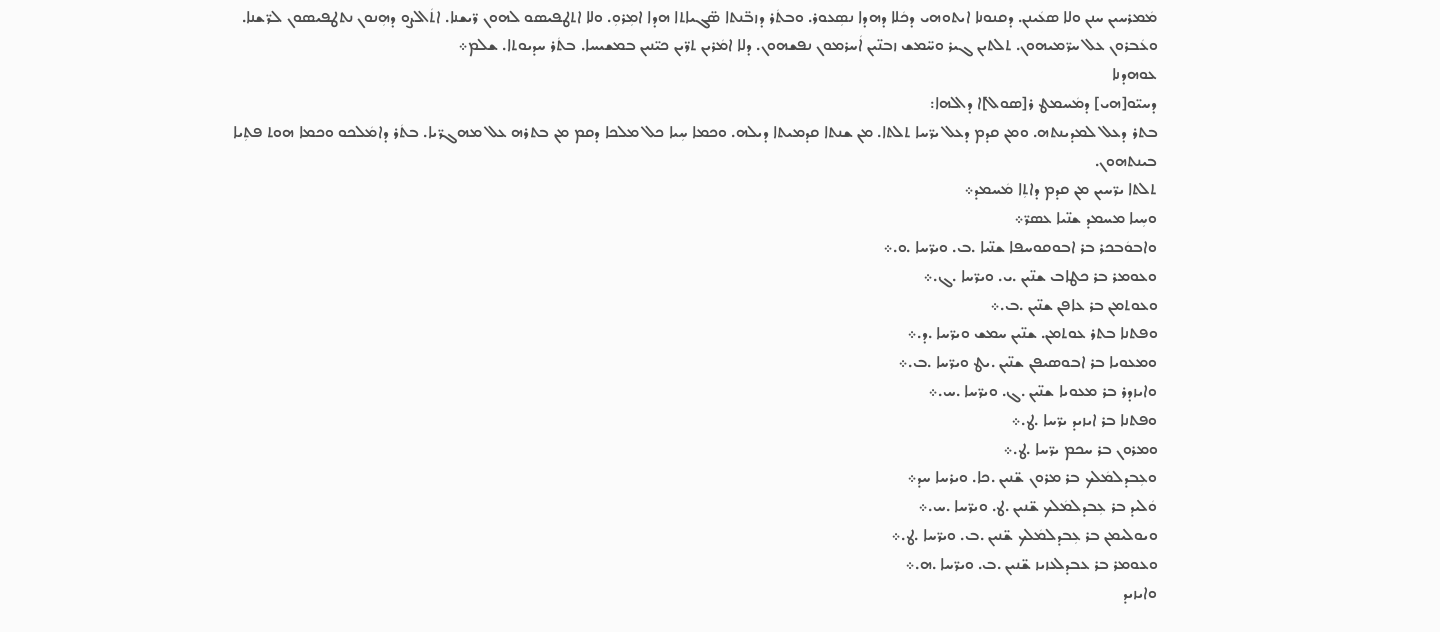ܡܿܡܪܚܝܢ ܚܢܢ ܘܠܐ ܣܥܿܝܢܢ. ܕܩܢܘܢܐ ܐܝܬܘܗܝ ܕܟܿܠܐ ܕܗܕܐ ܢܣܼܥܘܪ. ܘܒܬܿܪ ܕܙܒ̈ܢܬܐ ܣ̈ܓܝܐܬܐ ܗܕܐ ܐܡܼܪܘܼ. ܘܠܐ ܐܬܛܦܝܣܘ ܠܗܘܢ ܪ̈ܝܫܢܐ. ܐܬܿܐܠܨܘ ܕܗܼܢܘܢ ܢܬܛܦܝܣܘܢ ܠܪ̈ܫܢܐ. ܘܥܿܒܪܘܢ ܥܠ ܚܪ̈ܡܝܗܘܢ. ܬܠܬܝܢ ܓܝܪ ܘܚ̈ܡܫ ܙܒܢ̈ܝܢ ܐܿܚܪܡܘܢ ܢܦܫܗܘܢ. ܕܠܐ ܐܡܿܪܝܢ ܬܪ̈ܝܢ ܟܝ̈ܢܝܢ ܒܡܫܝܚܐ. ܒܬܿܪ ܚܕܝܘܬܐ. ܫܠܡ܀
ܥܘܗܕܢܐ
ܕܚܝ̈ܘ[ܗܝ] ܕܡܿܚܡܛ ܪ[ܣܘܠ]ܐ ܕܐܠܗܐ:
ܒܬܪ ܕܥܠ ܠܡܕܝܢܬܗ. ܘܡܢ ܩܕܡ ܕܥܠ ܝܪ̈ܚܐ ܬܠܬܐ. ܡܢ ܫܢܬܐ ܩܕܡܝܬܐ ܕܝܠܗ. ܘܟܡܐ ܚܼܝܐ ܟܠ ܡܠܟܐ ܕܩܡ ܡܢ ܒܬܪܗ ܥܠ ܡܗܓܪ̈ܝܐ. ܒܬܿܪ ܕܐܡܿܠܟܘ ܘܟܡܐ ܗܘܬ ܦܬܼܝܐ ܒܝܢܬܗܘܢ.
ܬܠܬܐ ܝܪ̈ܚܝܢ ܡܢ ܩܕܡ ܕܐܬܼܐ ܡܿܚܡܕ܀
ܘܚܼܝܐ ܡܚܡܕ ܫܢ̈ܝܐ ܥܣܪ̈܀
ܘܐܒܘܿܒܟܪ ܒܪ ܐܒܘܩܘܚܦܐ ܫܢ̈ܝܐ .ܒ. ܘܝܪ̈ܚܐ .ܘ.܀
ܘܥܘܡܪ ܒܪ ܟܛܐܒ ܫܢ̈ܝܢ .ܝ. ܘܝܪ̈ܚܐ .ܓ.܀
ܘܥܘܬܡܢ ܒܪ ܥܐܦܢ ܫܢ̈ܝܢ .ܒ.܀
ܘܦܬܢܐ ܒܬܪ ܥܘܬܡܢ. ܫܢ̈ܝܢ ܚܡܫ ܘܝܪ̈ܚܐ .ܕ.܀
ܘܡܥܘܝܐ ܒܪ ܐܒܘܣܝܦܢ ܫܢ̈ܝܢ .ܝܛ ܘܝܪ̈ܚܐ .ܒ.܀
ܘܐܝܙܕܪ ܒܪ ܡܥܘܝܐ ܫܢ̈ܝܢ .ܓ. ܘܝܪ̈ܚܐ .ܚ.܀
ܘܦܬܢܐ ܒܪ ܐܝܙܝܕ ܝܪ̈ܚܐ .ܛ.܀
ܘܡܪܘܢ ܒܪ ܚܟܡ ܝܪ̈ܚܐ .ܛ.܀
ܘܥܼܒܕܠܡܿܠܟ ܒܪ ܡܪܘܢ ܫ̈ܢܝܢ .ܟܐ. ܘܝܪܚܐ ܚܕ܀
ܘܿܠܝܕ ܒܪ ܥܼܒܕܠܡܿܠܟ ܫ̈ܢܝܢ .ܛ. ܘܝܪ̈ܚܐ .ܚ.܀
ܘܝܘܠܝܡܢ ܒܪ ܥܼܒܕܠܡܿܠܟ ܫ̈ܢܝܢ .ܒ. ܘܝܪ̈ܚܐ .ܛ.܀
ܘܥܘܡܪ ܒܪ ܥܒܕܠܥܙܝܙ ܫ̈ܢܝܢ .ܒ. ܘܝܪ̈ܚܐ .ܗ.܀
ܘܐܝܙܝܕ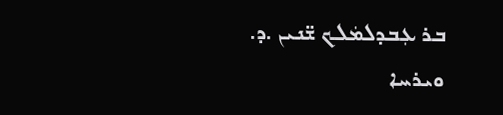ܒܪ ܥܼܒܕܠܡܿܠܟ ܫ̈ܢܝܢ .ܕ. ܘܝܪܚܐ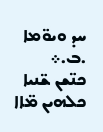ܚܕ ܘܝܘ̈ܡܐ .ܒ.܀
ܟܢ̈ܫܢ ܫ̈ܢܝܐ ܟܠܗܝܢ ܡ̈ܐܐ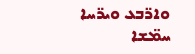ܘܐܪ̈ܒܥ ܘܝܪ̈ܚܐ ܚܡ̈ܫܐ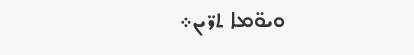ܘܝܘ̈ܡܐ ܬܪ̈ܝܢ܀